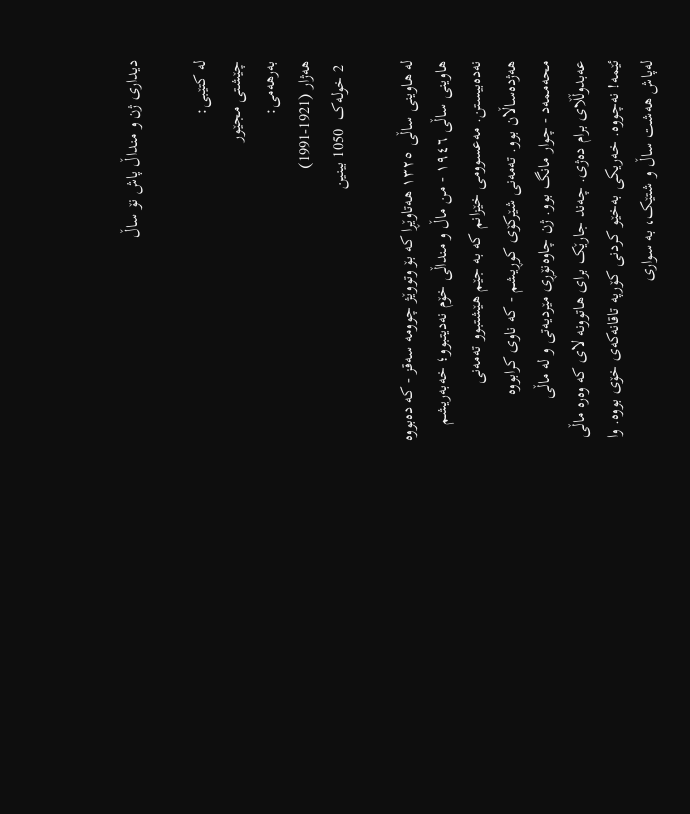دیداری ژن و منداڵ پاش نۆ ساڵ

لە کتێبی:
چێشتی مجێور
بەرهەمی:
هەژار (1921-1991)
 2 خولەک  1050 بینین

لە هاوینی ساڵی ١٣٢٥ هەتاوێڕا کە بۆ وتووێژ چوومە سەقز - کە دەبووە هاوینی ساڵی ١٩٤٦ - من ماڵ و منداڵی خۆم نەدیتبوو؛ خەبەریشم نەدەبیستن. مەعسوومی خێزانم کە بە جێم هێشتبوو تەمەنی هەژدەساڵان بوو. تەمەنی شێرکۆی کوڕیشم - کە ناوی کرابووە محەممەد - چوار مانگ بوو. ژن چاوەنۆڕی مێردیەتی و لە ماڵی عەبدوڵڵای برام دەژی. چەند جارێک برای هاتوونە لای کە وەرە ماڵی ئێمە! نەچووە. خەریکی بەخێو کردنی کۆرپە تاقانەکەی خۆی بووە. وا لەپاش هەشت ساڵ و شتێک، بە سواری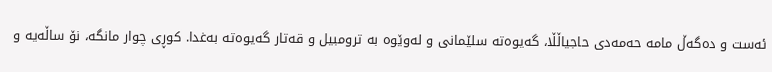ئەست و دەگەڵ مامە حەمەدی حاجیاڵڵا، گەیوەتە سلێمانی و لەوێوە بە ترومبیل و قەتار گەیوەتە بەغدا. کوڕی چوار مانگە، نۆ ساڵەیە و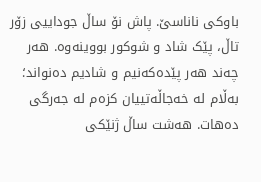باوکی ناناسێ. پاش نۆ ساڵ جوداییی زۆر تاڵ، پێک شاد و شوکور بووینەوە. هەر چەند هەر پێدەکەنیم و شادیم دەنواند؛ بەڵام لە خەجاڵەتییان کزەم لە جەرگی دەهات. هەشت ساڵ ژنێکی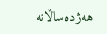هەژدەساڵانە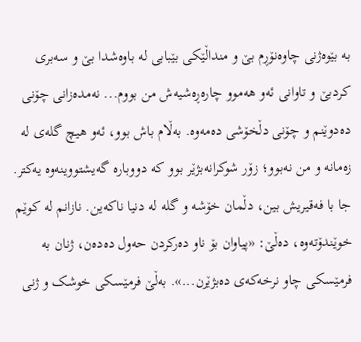بە بێوەژنی چاوەنۆڕم بێ و منداڵێکی بێبابی لە باوەشدا بێ و سەبری کردبێ و تاوانی ئەو هەموو چارەڕەشیەش من بووم... نەمدەزانی چۆنی دەدوێنم و چۆنی دڵخۆشی دەمەوە. بەڵام باش بوو، ئەو هیچ گلەی لە زەمانە و من نەبوو؛ زۆر شوکرانەبژێر بوو کە دووبارە گەیشتووینەوە یەکتر. جا با فەقیریش بین، دڵمان خۆشە و گلە لە دنیا ناکەین. نازانم لە کوێم خوێندۆتەوە، دەڵێ: «پیاوان بۆ ناو دەرکردن حەول دەدەن، ژنان بە فرمێسکی چاو نرخەکەی دەبژێرن...». بەڵێ فرمێسکی خوشک و ژنی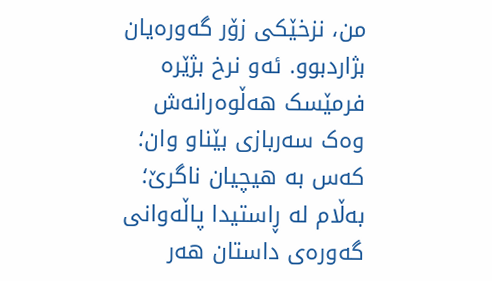من، نزخێکی زۆر گەورەیان بژاردبوو. ئەو نرخ بژێرە فرمێسک هەڵوەرانەش وەک سەربازی بێناو وان؛ کەس بە هیچیان ناگرێ؛ بەڵام لە ڕاستیدا پاڵەوانی گەورەی داستان هەر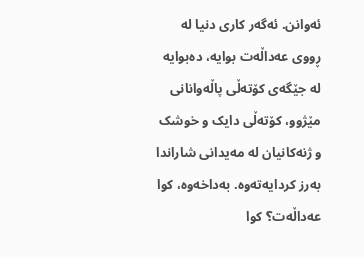ئەوانن. ئەگەر کاری دنیا لە ڕووی عەداڵەت بوایە، دەبوایە لە جێگەی کۆتەڵی پاڵەوانانی مێژوو، کۆتەڵی دایک و خوشک و ژنەکانیان لە مەیدانی شاراندا بەرز کردایەتەوە. بەداخەوە، کوا عەداڵەت؟ کوا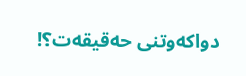دواکەوتنی حەقیقەت؟!